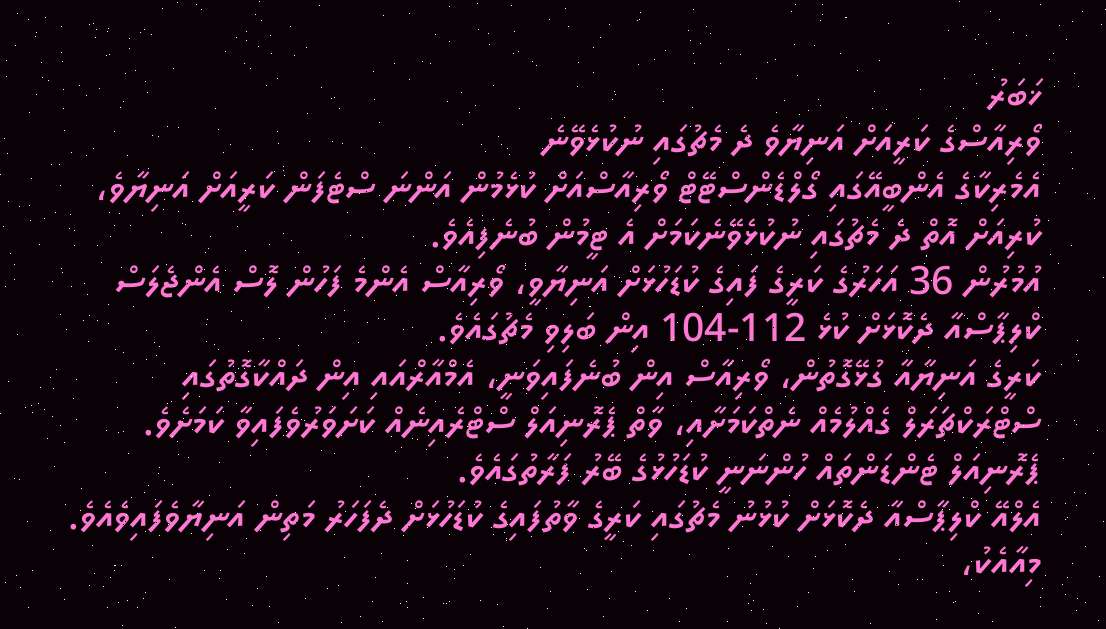ޚަބަރު
ވޯރިއާސްގެ ކަރީއަށް އަނިޔާވެ ދެ މެޗުގައި ނުކުޅެވޭނެ
އެމެރިކާގެ އެންބީއޭގައި ގޯލްޑެންސްޓޭޓް ވޯރިއާސްއަށް ކުޅެމުން އަންނަ ސްޓެފަން ކަރީއަށް އަނިޔާވެ، ކުރިއަށް އޮތް ދެ މެޗުގައި ނުކުޅެވޭނެކަމަށް އެ ޓީމުން ބުނެފިއެވެ.
އުމުރުން 36 އަހަރުގެ ކަރީގެ ފައިގެ ކުޑަހުޅަށް އަނިޔާވީ، ވޯރިއާސް އެންމެ ފަހުން ލޮސް އެންޖެލަސް ކްލިޕާސްއާ ދެކޮޅަށް ކުޅެ 112-104 އިން ބަލިވި މެޗުގައެވެ.
ކަރީގެ އަނިޔާއާ ގުޅޭގޮތުން، ވޯރިއާސް އިން ބުނެފައިވަނީ، އެމްއާރްއައި އިން ދައްކާގޮތުގައި ސްޓްރަކްޗަރަލް ގެއްލުމެއް ނެތްކަމަށާއި، ވާތް ޕެރޮނިއަލް ސްޓްރެއިނެއް ކަށަވަރުވެފައިވާ ކަމަށެވެ. ޕެރޮނިއަލް ޓެންޑަންތައް ހުންނަނީ ކުޑަހުޅުގެ ބޭރު ފަރާތުގައެވެ.
އެލްއޭ ކްލިޕާސްއާ ދެކޮޅަށް ކުޅުނު މެޗުގައި ކަރީގެ ވާތުފައިގެ ކުޑަހުޅަށް ދެފަހަރު މަތިން އަނިޔާވެފައިވެއެވެ. މިއާއެކު،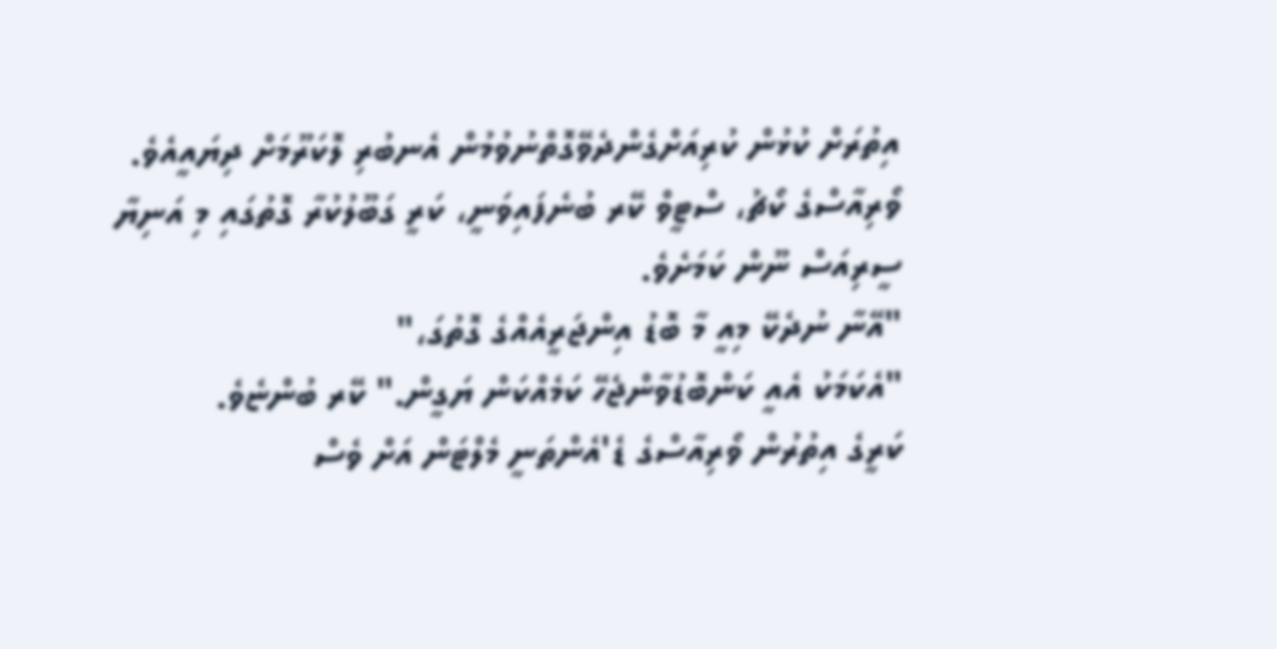އިތުރަށް ކުޅުން ކުރިއަށްގެންދެވޭގޮތްނުވުމުން އެނބުރި ލޮކަރޫމަށް ދިޔައީއެވެ.
ވޯރިއާސްގެ ކޯޗު، ސްޓީވް ކޭރ ބުނެފައިވަނީ، ކަރީ ގަބޫލުކުރާ ގޮތުގައި މި އަނިޔާ ސީރިއަސް ނޫން ކަމަށެވެ.
"އޭނާ ނުދެކޭ މިއީ މާ ބޮޑު އިންޖަރީއެއްގެ ގޮތުގަ،"
"އެކަމަކު އެއީ ކަންބޮޑުވާންޖެހޭ ކަމެއްކަން ޔަގީން." ކޭރ ބުންޏެވެ.
ކަރީގެ އިތުރުން ވޯރިއާސްގެ ޑެ'އެންތަނީ މެލްޓަން އަށް ވެސް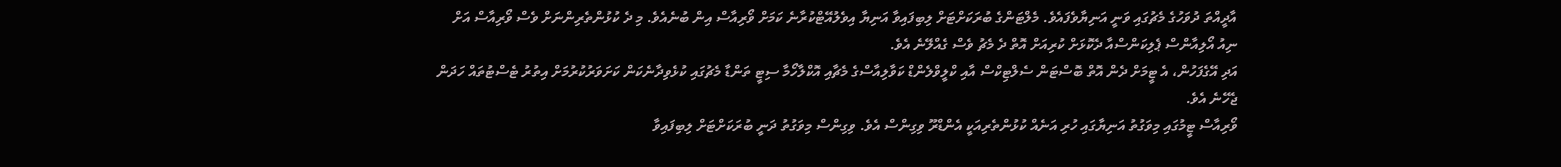އާދީއްތަ ދުވަހުގެ މެޗުގައި ވަނީ އަނިޔާވެފައެވެ. މެލްޓަންގެ ބުރަކަށްޓަށް ލިބިފައިވާ އަނިޔާ އިވެލުއޭޓްކުރާނެ ކަމަށް ވޯރިއާސް އިން ބުނެއެވެ. މި ދެ ކުޅުންތެރިންނަށް ވެސް ވޯރިއާސް އަށް ނިއު އޯލިއާންސް ޕެލިކަންސްއާ ދެކޮޅަށް ކުރިއަށް އޮތް ދެ މެޗު ވެސް ގެއްލޭނެ އެވެ.
އަދި އޭގެފަހުން، އެ ޓީމަށް ދެން އޮތް ބޮސްޓަން ސެލްޓިކްސް އާއި ކްލީވްލެންޑް ކަވާލިއާސްގެ މެޗާއި އޮކްލާހޯމާ ސިޓީ ތަންޑާ މެޗުގައި ކުޅެވިދާނެކަން ކަށަވަރުކުރުމަށް އިތުރު ޓެސްޓުތައް ހަދަން ޖެހޭނެ އެވެ.
ވޯރިއާސް ޓީމުގައި މިވަގުތު އަނިޔާގައި ހުރި އަނެއް ކުޅުންތެރިއަކީ އެންޑްރޫ ވިގިންސް އެވެ. ވިގިންސް މިވަގުތު ދަނީ ބުރަކަށްޓަށް ލިބިފައިވާ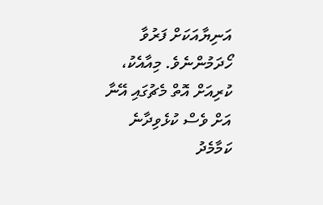އަނިޔާއަކަށް ފަރުވާ ހޯދަމުންނެވެ. މިއާއެކު، ކުރިއަށް އޮތް މެޗުގައި އޭނާ އަށް ވެސް ކުޅެވިދާނެ ކަމާމެދު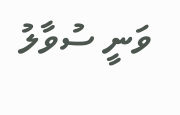ވަނީ ސުވާލު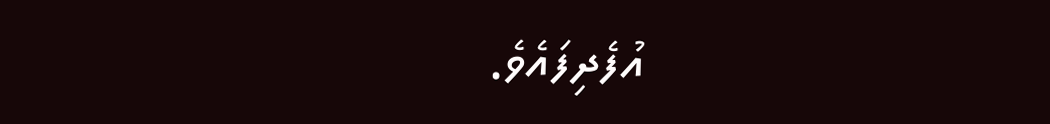އުފެދިފައެވެ.